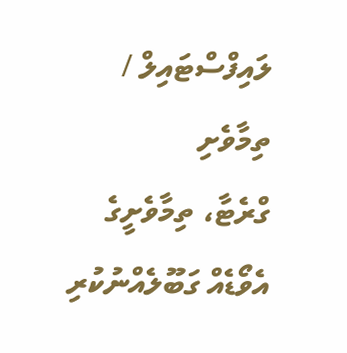ލައިފްސްޓައިލް / ތިމާވެށި
ގްރެޓާ، ތިމާވެށީގެ އެވޯޑެއް ގަބޫލެއްނުކުރި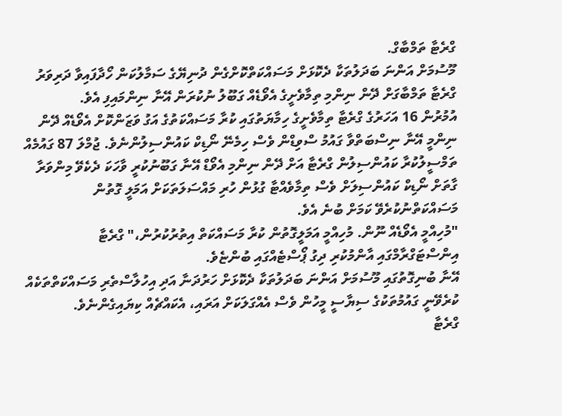ގްރެޓާ ތަމްބާގް.
މޫސުމަށް އަންނަ ބަދަލުތަކާ ދެކޮޅަށް މަސައްކަތްކޮށްގެން ދުނިޔޭގެ ސަމާލުކަން ހޯދާފައިވާ ދަރިވަރު ގްރެޓާ ތަމްބާގަށް ދޭން ނިންމި ތިމާވެށީގެ އެވޯޑެއް ގަބޫލު ނުކުރަން އޭނާ ނިންމައިފި އެވެ.
އުމުރުން 16 އަހަރުގެ ގްރެޓާ ތިމާވެށީގެ ހިމާޔަތުގައި ކުރާ މަސައްކަތުގެ އަގު ވަޒަންކޮށް އެވޯޑެއް ދޭން ނިންމީ އޭނާ ނިސްބަތްވާ ގައުމު ސްވިޑްން ވެސް ހިމެނޭ ނޯޑިކް ކައުންސިލުންނެވެ. ޖުމްލަ 87 ގައުމެއް ތަމްސީލުކުރާ ކައުންސިލުން ގްރެޓާ އަށް ދޭން ނިންމި އެވޯޑް އޭނާ ގަބޫނުކުރީ ވާހަކަ ދެކެވޭ މިންވަރާ ގާތަށް ނޯޑިކް ކައުންސިލަށް ވެސް ތިމާވެއްޓާ ގުޅުން ހުރި މައްސަލަތަކަށް އަމަލީ ގޮތުން މަސައްކަތްނުކުރެވޭ ކަމަށް ބުނެ އެވެ.
"މުހިއްމީ އެވޯޑެއް ނޫން. މުހިއްމީ އަމަލީގޮތުން ކުރާ މަސައްކަތް އިތުރުކުރުން،" ގްރެޓާ އިންސްޓަގްރާމްގައި އާންމުކުރި ދިގު ޕޯސްޓެއްގައި ބުންޏެވެ.
އޭނާ ބުނިގޮތުގައި މޫސުމަށް އަންނަ ބަދަލުތަކާ ދެކޮޅަށް ހަރުދަނާ އަދި އިހުލާސްތެރި މަސައްކަތްތަކެއް ކުރެވޭނީ ގައުމުތަކުގެ ސިޔާސީ މީހުން ވެސް އެއްގަލަކަށް އަރައި، އެކައްޗެއް ކިޔައިގެންނެވެ.
ގްރެޓާ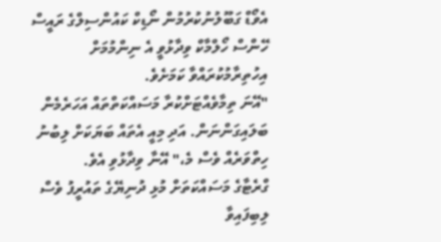އެވޯޑް ގަބޫލުނުކުރުމުން ނޯޑިކް ކައުންސިލްގެ ރައީސް ހޭންސް ހޯލްމާކް ވިދާޅުވީ އެ ނިންމުމަށް އިހުތިރާމުކުރައްވާ ކަމަށެވެ.
"އޭނަ ތިމާވެއްޓަށްކުރާ މަސައްކަތްތައް އަހަރެމެން ބަލައިގަންނަން. އަދި މިއީ އެތައް ބަޔަކަށް ލިބުނު ހިތްވަރެއް ވެސް މެ،" އޭނާ ވިދާޅުވި އެވެ.
ގްރެޓާގެ މަސައްކަތަށް މުޅި ދުނިޔޭގެ ތައުރީފު ވެސް ލިބިފައިވާ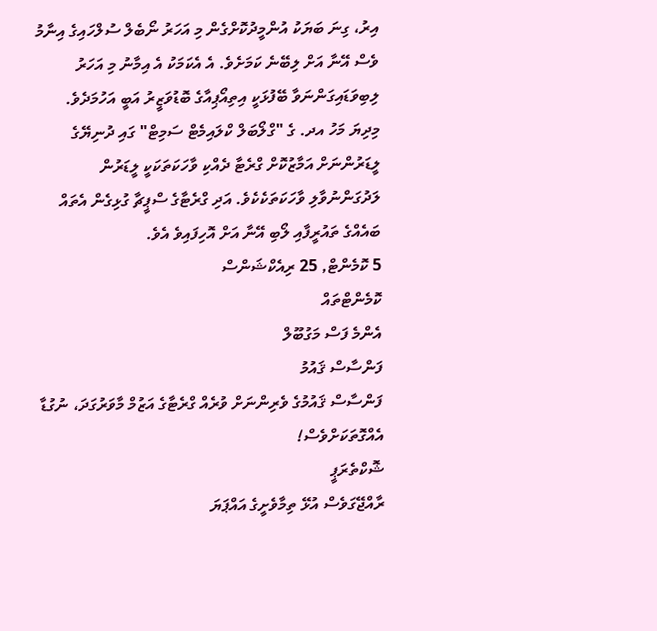އިރު، ގިނަ ބަޔަކު އުންމީދުކޮށްގެން މި އަހަރު ނޯބެލް ސުލްހައިގެ އިނާމު ވެސް އޭނާ އަށް ލިބޭނެ ކަމަށެވެ. އެ އެކަމަކު އެ އިމާނު މި އަހަރު ލިބިވަޑައިގަންނަވާ ބޭފުޅަކީ އިތިއޯޕިއާގެ ބޮޑުވަޒީރު އަބީ އަހުމަދެވެ.
މިދިޔަ މަހު އދ. ގެ "ގްލޯބަލް ކްލައިމެޓް ސަމިޓް" ގައި ދުނިޔޭގެ ލީޑަރުންނަށް އަމާޒުކޮށް ގްރެޓާ ދެއްކި ވާހަކަތަކަކީ ލީޑަރުން ލަދުގަންނުވާލި ވާހަކަތަކެކެވެ. އަދި ގްރެޓާގެ ސްޕީޗާ ގުޅިގެން އެތައް ބައެއްގެ ތައުރީފާއި ލޯބި އޭނާ އަށް އޮހިފައިވެ އެވެ.
5 ކޮމެންޓް, 25 ރިއެކްޝަންސް
ކޮމެންޓްތައް
އެންމެ ފަސް މަގުބޫލް
ފަންސާސް ޤައުމު
ފަންސާސް ޤައުމުގެ ވެރިންނަށް ވުރެއް ގްރެޓާގެ އަޒުމް މާވަރުގަދަ، ނުގުޑާ އެއްގޮތަކަށްވެސް!
ޝޮކްތެރަޕީ
ރާއްޖޭގަވެސް އުޅޭ ތިމާވެށީގެ އައްޕަޔަ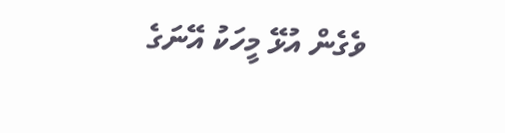ވެގެން އުޅޭ މީހަކު އޭނަގެ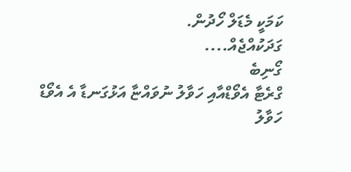ކަމަކީ މެޑަލް ހޯދުން.
ގަދަކުއްޖެއް....
ގޯނިބެ
ގްރެޓާ އެވޯޑްއާއި ހަވާލު ނުވައްޏާ އަޅުގަނޑާ އެ އެވޯޑް ހަވާލު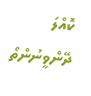ކޮއްލަ ދޭންވީނުންތޯ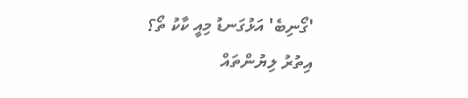'ގޯނިބެ' އަޅުގަނޑު މިއީ ކާކު ތޯ؟
އިތުރު ލިޔުންތައް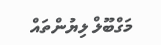މަގްބޫލް ލިޔުންތައް